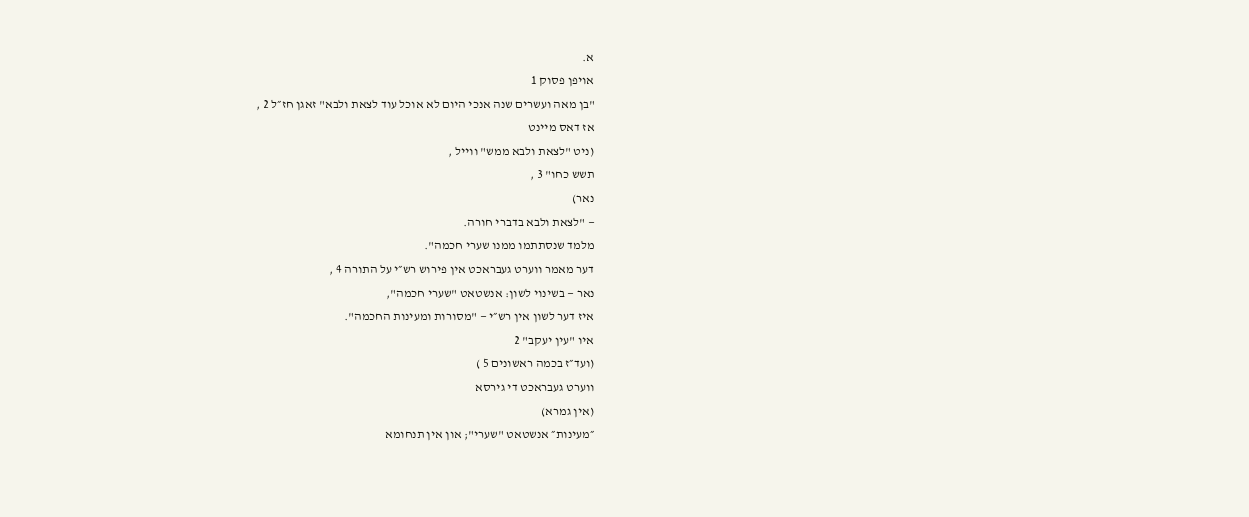א.
אויפן פסוק 1
"בן מאה ועשרים שנה אנכי היום לא אוכל עוד לצאת ולבא" זאגן חז״ל 2 ,
אז דאס מיינט
(ניט "לצאת ולבא ממש" ווייל ,
תשש כחו" 3 ,
נאר)
— "לצאת ולבא בדברי חורה.
מלמד שנסתתמו ממנו שערי חכמה".
דער מאמר ווערט געבראכט אין פירוש רש״י על התורה 4 ,
נאר — בשינוי לשון: אנשטאט "שערי חכמה",
איז דער לשון אין רש״י — "מסורות ומעינות החכמה".
איו "עין יעקב" 2
(ועד״ז בכמה ראשונים 5 )
ווערט געבראכט די גירסא
(אין גמרא)
״מעינות״ אנשטאט "שערי"; און אין תנחומא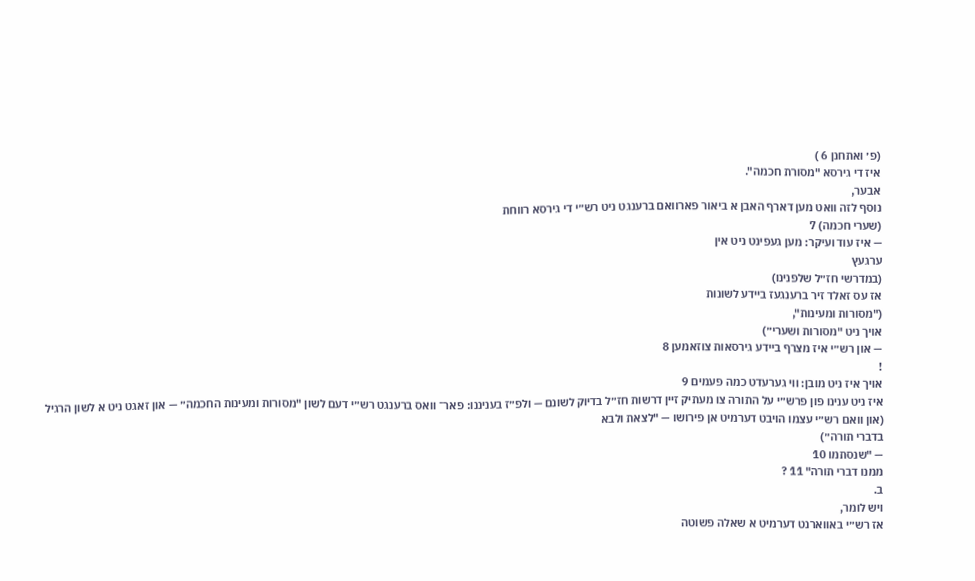(פ׳ ואתחנן 6 )
איז די גירסא "מסורת חכמה".
אבער,
נוסף לזה וואט מען דארף האבן א ביאור פארוואם ברענגט ניט רש״י די גירסא רווחת
(שערי חכמה) 7
— איז עוד ועיקר: מען געפינט ניט אין
ערגעץ
(במדרשי חז״ל שלפנינו)
אז עס זאלד זיר ברענגעז ביידע לשונות
("מסורות ומעינות",
אויך ניט "מסורות ושערי״)
— און רש״י איז מצרף ביידע גירסאות צוזאמען 8
!
אויך איז ניט מובן: ווי גערעדט כמה פעמים 9
איז ניט ענינו פון פרש״י על התורה צו מעתיק זיין דרשות חז״ל בדיוק לשונם — ולפ״ז בעניננו: פאר־ וואס ברענגט רש״י דעם לשון "מסורות ומעינות החכמה״ — און זאגט ניט א לשון הרגיל
(און וואם רש״י עצמו הויבט דערמיט אן פירושו — "לצאת ולבא
בדברי תורה״)
— "שנסתמו 10
ממנו דברי תורה" 11 ?
ב.
ויש לומר,
אז רש״י באווארנט דערמיט א שאלה פשוטה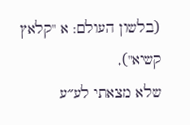(בלשון העולם: א "קלאץ קשיא"),
שלא מצאתי לע״ע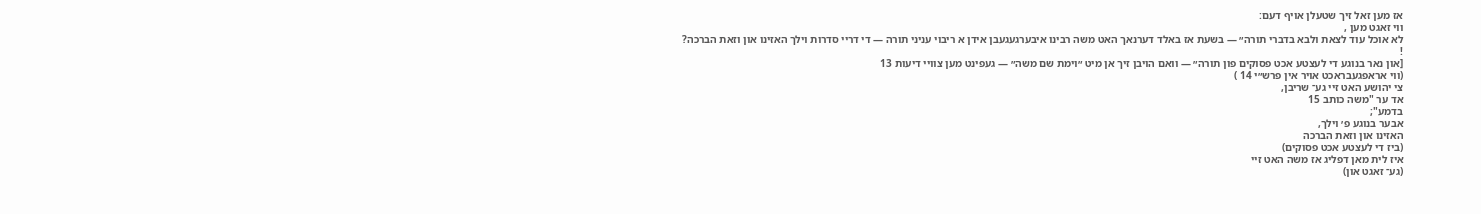אז מען זאל זיך שטעלן אויף דעם:
ווי זאגט מען ,
לא אוכל עוד לצאת ולבא בדברי תורה״ — בשעת אז באלד דערנאך האט משה רבינו איבערגעגעבן אידן א ריבוי עניני תורה — די דריי סדרות וילך האזינו און וזאת הברכה?
!
[און נאר בנוגע די לעצטע אכט פסוקים פון תורה״ — וואם הויבן זיך אן מיט ״וימת שם משה״ — געפינט מען צוויי דיעות 13
(ווי אראפגעבראכט אויר אין פרש״י 14 )
צי יהושע האט זיי גע־ שריבן,
אד ער "משה כותב 15
בדמע";
אבער בנוגע פ׳ וילך,
האזינו און וזאת הברכה
(ביז די לעצטע אכט פסוקים)
איז לית מאן דפליג אז משה האט זיי
(גע־ זאגט און)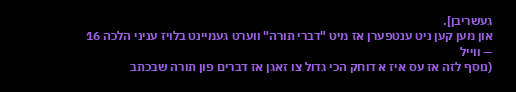געשריבן].
און מען קען ניט ענטפערן אז מיט "דברי תורה" ווערט געמיינט בלויז עניני הלכה 16
— ווייל
(נוסף לזה אז עס איז א דוחק הכי גדול צו זאגן אז דברים פון תורה שבכתב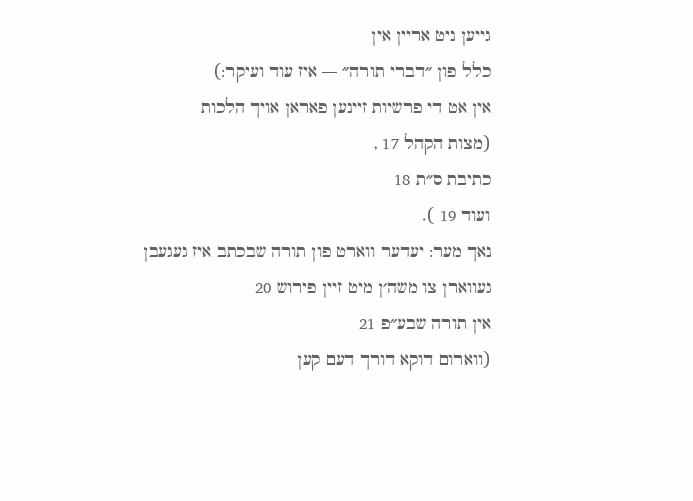גייען ניט אריין אין
כלל פון ״דברי תורה״ — איז עוד ועיקר:)
אין אט די פרשיות זיינען פאראן אויך הלכות
(מצות הקהל 17 ,
כתיבת ס״ת 18
ועוד 19 ).
נאך מער: יעדער ווארט פון תורה שבכתב איז געגעבן געווארן צו משה׳ן מיט זיין פירוש 20
אין תורה שבע״פ 21
(ווארום דוקא דורך דעם קען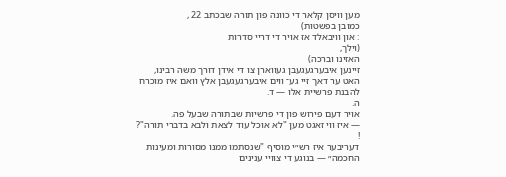מען וויסן קלאר די כוונה פון תורה שבכתב 22 ,
כמובן בפשטות)
: און וויבאלד אז אויר די דריי סדרות
(וילך,
האזינו וברכה)
זיינען איבערגעגעבן געווארן צו די אידן דורך משה רבינו,
האט ער דאך זיי גע־ ווים איבערגעגעבן אלץ וואם איז מוכרח להבנת פרשיית אלו — ד.
ה.
אויר דעם פירוש פון די פרשיות שבתורה שבעל פה.
— איז ווי זאגט מען "לא אוכל עוד לצאת ולבא בדברי תורה"?
!
דעריבער איז רש״י מוסיף "שנסתמו ממנו מסורות ומעינות החכמה״ — בנוגע די צוויי ענינים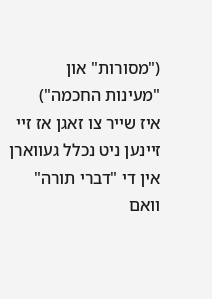("מסורות" און "מעינות החכמה")
איז שייר צו זאגן אז זיי זיינען ניט נכלל געווארן אין די "דברי תורה" וואם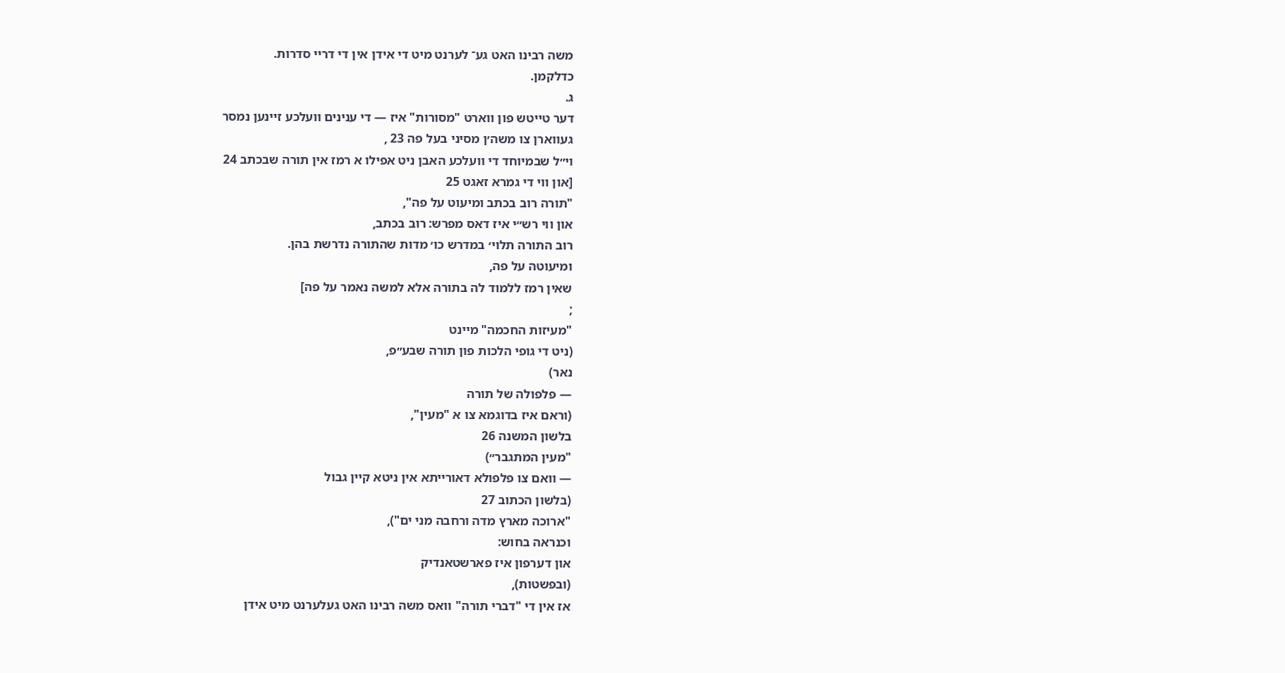משה רבינו האט גע־ לערנט מיט די אידן אין די דריי סדרות.
כדלקמן.
ג.
דער טייטש פון ווארט "מסורות" איז — די ענינים וועלכע זיינען נמסר
געווארן צו משה׳ן מסיני בעל פה 23 ,
וי״ל שבמיוחד די וועלכע האבן ניט אפילו א רמז אין תורה שבכתב 24
[און ווי די גמרא זאגט 25
"תורה רוב בכתב ומיעוט על פה",
און ווי רש״י איז דאס מפרש: רוב בכתב,
רוב התורה תלוי׳ במדרש כו׳ מדות שהתורה נדרשת בהן.
ומיעוטה על פה,
שאין רמז ללמוד לה בתורה אלא למשה נאמר על פה]
;
"מעיזות החכמה" מיינט
(ניט די גופי הלכות פון תורה שבע״פ,
נאר)
— פלפולה של תורה
(וראם איז בדוגמא צו א "מעין",
בלשון המשנה 26
"מעין המתגבר״)
— וואם צו פלפולא דאורייתא אין ניטא קיין גבול
(בלשון הכתוב 27
"ארוכה מארץ מדה ורחבה מני ים"),
וכנראה בחוש:
און דערפון איז פארשטאנדיק
(ובפשטות),
אז אין די "דברי תורה" וואס משה רבינו האט געלערנט מיט אידן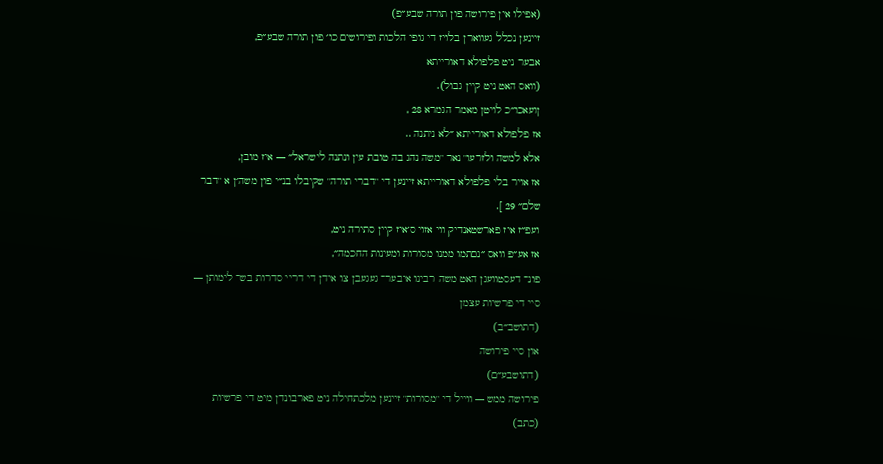(אפילו אין פירושה פון תורה שבע״פ)
זיינען נכלל געווארן בלויז די גופי הלכות ופירושים כו׳ פון תורה שבע״פ,
אבער ניט פלפולא דאורייתא
(וואס האט ניט קיין גבול).
ןועאכו״כ לויטן מאמר הגמרא 28 ,
אז פלפולא דאורייתא ״לא ניתנה ..
אלא למשה ולזרעו" נאר "משה נהג בה טובת עין ונתנה לישראל״ — איז מובן,
אז אויר בלי פלפולא דאורייתא זיינען די "דברי תורה" שקיבלו בנ״י פון משה׳ן א "דבר שלם״ 29 ].
ועפ״ז איז פארשטאנדיק ווי אזוי ס׳איז קיין סתירה ניט,
אז אע״פ וואס ״נםתמו ממנו מסורות ומעינות החכמה״,
פונ־ דעסטוועגן האט משה רבינו איבער־ געגעבן צו אידן די דריי סדרות בש־ לימותן — סיי די פרשיות עצמן
(דתושב״ב)
און סיי פירושה
(דתושבע״ם)
פירושה ממש — ווייל די "מסורות" זיינען מלכתחילה ניט פארבונדן מיט די פרשיות
(כתב)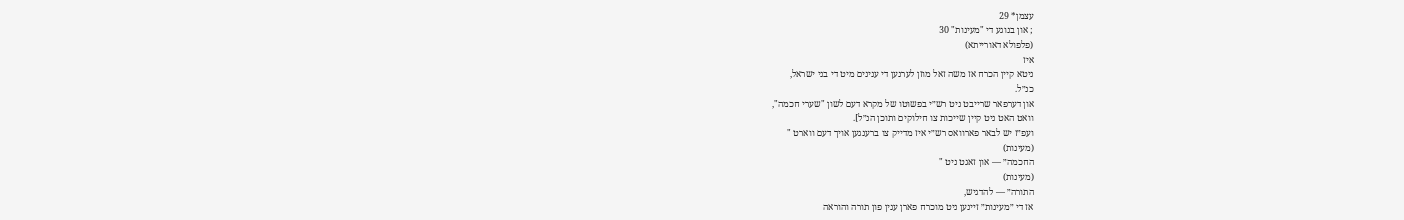עצמן* 29
; און בנוגע די "מעינות" 30
(פלפולא דאורייתא)
איז
ניטא קיין הכרח אז משה זאל מוזן לערנען די ענינים מיט די בני ישראל,
כנ״ל.
און דערפאר שרייבט ניט רש״י בפשוטו של מקרא דעם לשון "שערי חכמה",
וואט האט ניט קיין שייכות צו חילוקים ותוכן הנ״ל].
ועפ״ז יש לבאר פארוואס רש״י איז מדייק צו ברענגען אויך דעם ווארט "
(מעינות)
החכמה״ — און זאגט ניט "
(מעינות)
התורה״ — להדגיש,
אז די ״מעינות״ זײנען ניט מוכרח פארן ענין פון תורה והוראה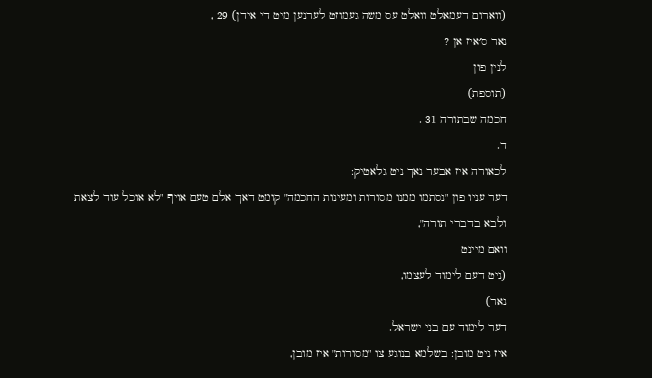(ווארום דעמאלט וואלט עס משה געמוזט לערנען מיט די אידן) 29 ,
נאר ס׳איז אן ?
לנין פון
(תוספת)
חכמה שבתורה 31 .
ד.
לכאורה איז אבער נאך ניט גלאטיק:
דער עניו פון "נסתמו ממנו מסורות ומעינות החכמה" קומט דאך אלם טעם אויף "לא אוכל עוד לצאת ולבא בדברי תורה",
וואם מיינט
(ניט דעם לימוד לעצמו,
נאר)
דער לימוד עם בני ישראל.
איז ניט מובן: בשלמא בנוגע צו "מסורות" איז מובן,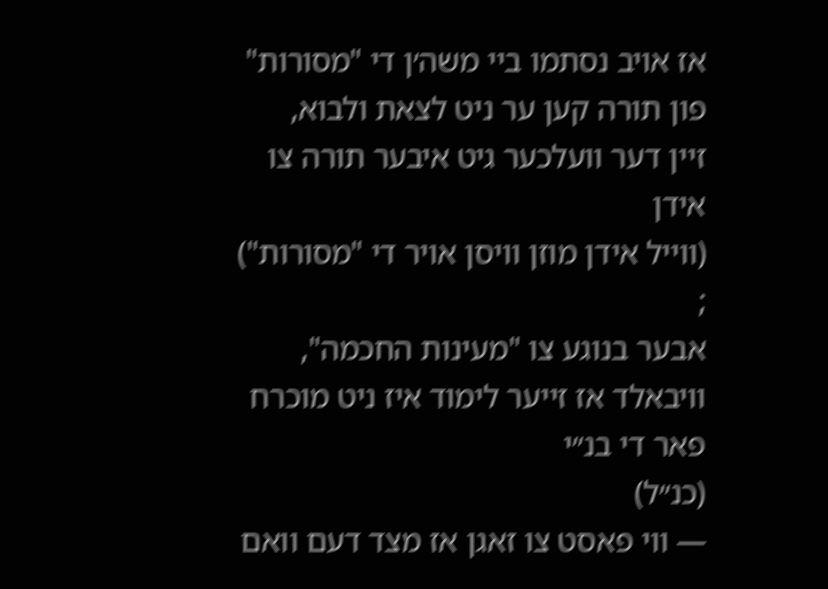אז אויב נסתמו ביי משה׳ן די "מסורות" פון תורה קען ער ניט לצאת ולבוא,
זיין דער וועלכער גיט איבער תורה צו אידן
(ווייל אידן מוזן וויסן אויר די "מסורות")
;
אבער בנוגע צו "מעינות החכמה",
וויבאלד אז זייער לימוד איז ניט מוכרח פאר די בנ״י
(כנ״ל)
— ווי פאסט צו זאגן אז מצד דעם וואם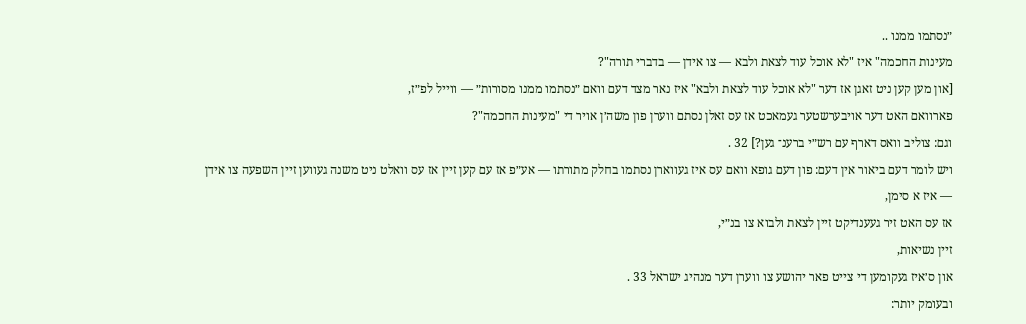״נסתמו ממנו ..
מעינות החכמה" איז "לא אוכל עוד לצאת ולבא — צו אידן — בדברי תורה"?
[און מען קען ניט זאגן אז דער "לא אוכל עוד לצאת ולבא" איז נאר מצד דעם וואם ״נסתמו ממנו מסורות״ — ווייל לפ״ז,
פארוואם האט דער אויבערשטער געמאכט אז עס זאלן נסתם ווערן פון משה׳ן אויר די "מעינות החכמה"?
וגם: צוליב וואס דארף עם רש״י ברענ־ גען?] 32 .
ויש לומר דעם ביאור אין דעם: פון דעם גופא וואם עס איז געווארן נסתמו בחלק מתורתו — אע״פ אז עם קען זיין אז עס וואלט ניט משנה געווען זיין השפעה צו אידן — איז א סימן,
אז עס האט זיר געענדיקט זיין לצאת ולבוא צו בנ״י,
זיין נשיאות,
און ס׳איז געקומען די צייט פאר יהושע צו ווערן דער מנהיג ישראל 33 .
ובעומק יותר: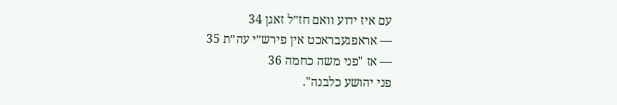עם איז ידוע וואם חז״ל זאגן 34
— אראפגעבראכט אין פירש״י עה״ת 35
— אז "פני משה כחמה 36
פני יהושע כלבנה".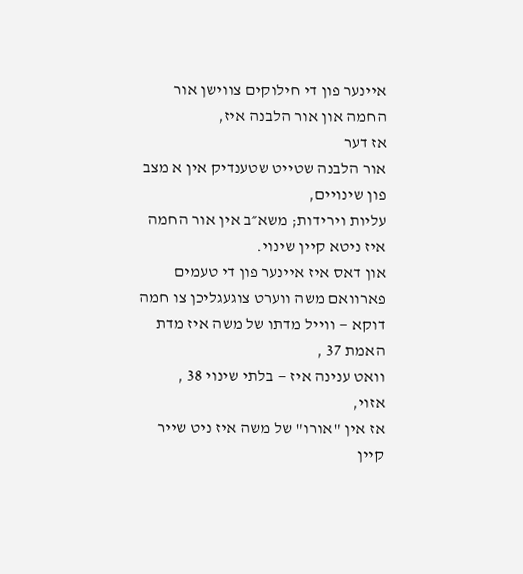איינער פון די חילוקים צווישן אור החמה און אור הלבנה איז,
אז דער
אור הלבנה שטייט שטענדיק אין א מצב פון שינויים,
עליות וירידות; משא״ב אין אור החמה איז ניטא קיין שינוי.
און דאס איז איינער פון די טעמים פארוואם משה ווערט צוגעגליכן צו חמה דוקא — ווייל מדתו של משה איז מדת האמת 37 ,
וואט ענינה איז — בלתי שינוי 38 ,
אזוי,
אז אין "אורו" של משה איז ניט שייר קיין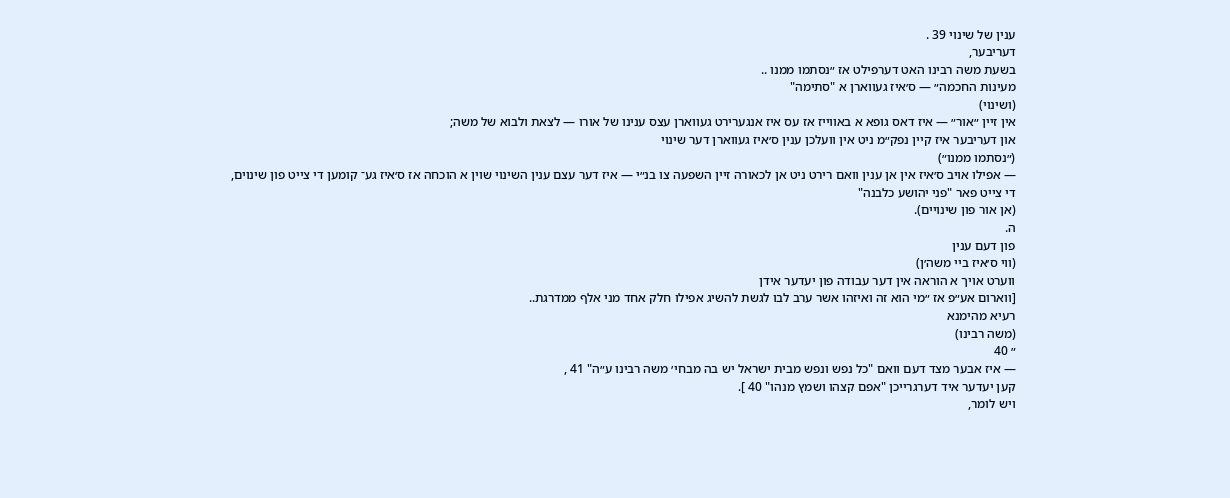ענין של שינוי 39 .
דעריבער,
בשעת משה רבינו האט דערפילט אז ״נסתמו ממנו ..
מעינות החכמה״ — ס׳איז געווארן א "סתימה"
(ושינוי)
אין זיין ״אור״ — איז דאס גופא א באווייז אז עס איז אנגערירט געווארן עצס ענינו של אורו — לצאת ולבוא של משה;
און דעריבער איז קיין נפק״מ ניט אין וועלכן ענין ס׳איז געווארן דער שינוי
(״נסתמו ממנו״)
— אפילו אויב ס׳איז אין אן ענין וואם רירט ניט אן לכאורה זיין השפעה צו בנ״י — איז דער עצם ענין השינוי שוין א הוכחה אז ס׳איז גע־ קומען די צייט פון שינוים,
די צייט פאר "פני יהושע כלבנה"
(אן אור פון שינויים).
ה.
פון דעם ענין
(ווי ס׳איז ביי משה׳ן)
ווערט אויך א הוראה אין דער עבודה פון יעדער אידן
[ווארום אע״פ אז ״מי הוא זה ואיזהו אשר ערב לבו לגשת להשיג אפילו חלק אחד מני אלף ממדרגת..
רעיא מהימנא
(משה רבינו)
״ 40
— איז אבער מצד דעם וואם "כל נפש ונפש מבית ישראל יש בה מבחי׳ משה רבינו ע״ה" 41 ,
קען יעדער איד דערגרייכן "אפם קצהו ושמץ מנהו" 40 ].
ויש לומר,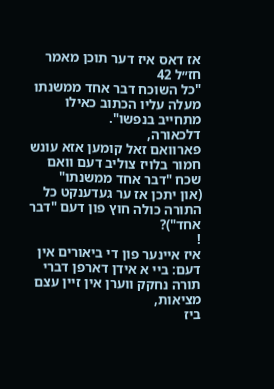אז דאס איז דער תוכן מאמר חז״ל 42
"כל השוכח דבר אחד ממשנתו מעלה עליו הכתוב כאילו מתחייב בנפשו".
דלכאורה,
פארוואם זאל קומען אזא עונש חמור בלויז צוליב דעם וואם שכח "דבר אחד ממשנתו"
(און יתכן אז ער געדענקט כל התורה כולה חוץ פון דעם "דבר אחד")?
!
איז איינער פון די ביאורים אין דעם: ביי א אידן דארפן דברי תורה נחקק ווערן אין זיין עצם מציאות,
ביז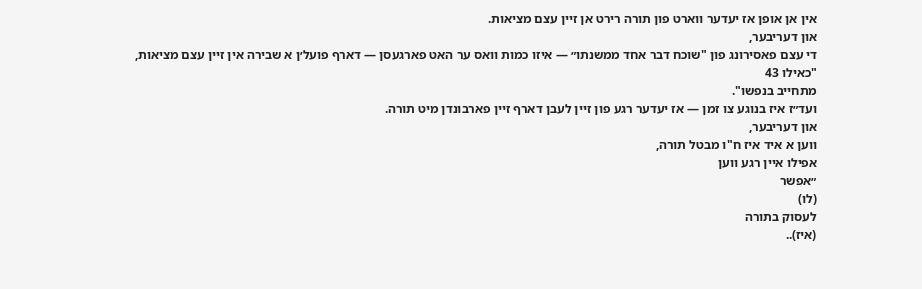אין אן אופן אז יעדער ווארט פון תורה רירט אן זיין עצם מציאות.
און דעריבער,
די עצם פאסירונג פון "שוכח דבר אחד ממשנתו״ — איזו כמות וואס ער האט פארגעסן — דארף פועל׳ן א שבירה אין זיין עצם מציאות,
"כאילו 43
מתחייב בנפשו".
ועד״ז איז בנוגע צו זמן — אז יעדער רגע פון זיין לעבן דארף זיין פארבונדן מיט תורה.
און דעריבער,
ווען א איד איז ח"ו מבטל תורה,
אפילו איין רגע ווען
״אפשר
(לו)
לעסוק בתורה
(איז)..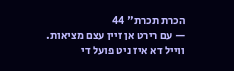הכרת תכרת" 44
— עם רירט אן זיין עצם מציאות.
ווייל דא איז ניט פועל די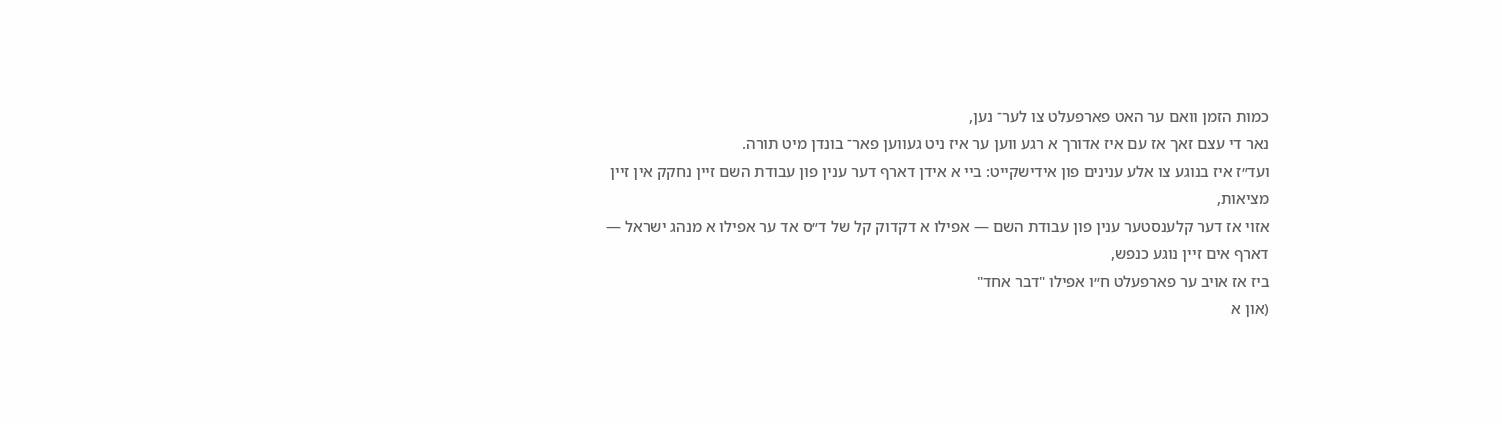כמות הזמן וואם ער האט פארפעלט צו לער־ נען,
נאר די עצם זאך אז עם איז אדורך א רגע ווען ער איז ניט געווען פאר־ בונדן מיט תורה.
ועד״ז איז בנוגע צו אלע ענינים פון אידישקייט: ביי א אידן דארף דער ענין פון עבודת השם זיין נחקק אין זיין מציאות,
אזוי אז דער קלענסטער ענין פון עבודת השם — אפילו א דקדוק קל של ד״ס אד ער אפילו א מנהג ישראל —
דארף אים זיין נוגע כנפש,
ביז אז אויב ער פארפעלט ח״ו אפילו "דבר אחד"
(און א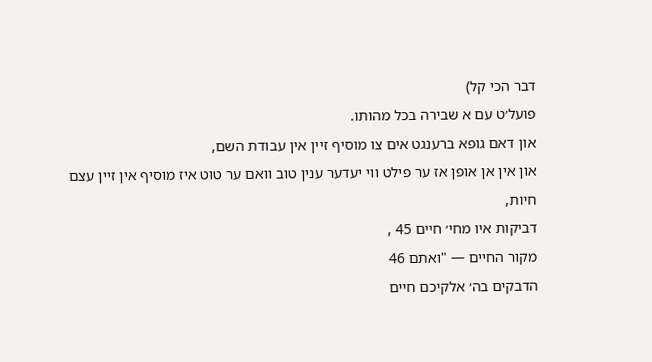דבר הכי קל)
פועל׳ט עם א שבירה בכל מהותו.
און דאם גופא ברענגט אים צו מוסיף זיין אין עבודת השם,
און אין אן אופן אז ער פילט ווי יעדער ענין טוב וואם ער טוט איז מוסיף אין זיין עצם חיות,
דביקות איו מחי׳ חיים 45 ,
מקור החיים — "ואתם 46
הדבקים בה׳ אלקיכם חיים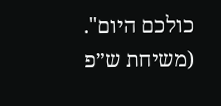כולכם היום".
(משיחת ש״פ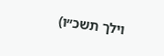וילך תשכ״ו)